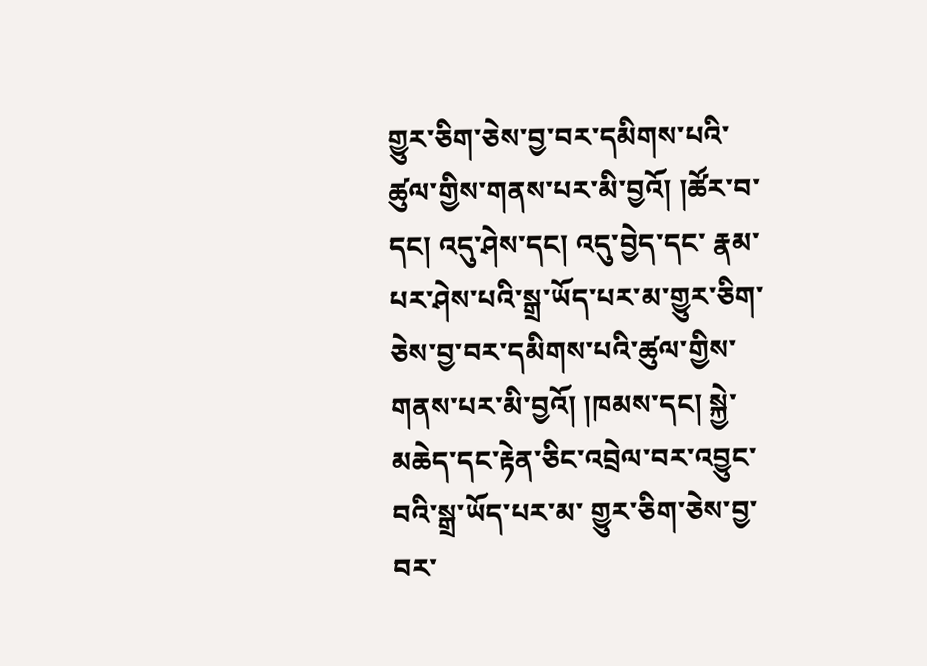གྱུར་ཅིག་ཅེས་བྱ་བར་དམིགས་པའི་ཚུལ་གྱིས་གནས་པར་མི་བྱའོ། །ཚོར་བ་དང། འདུ་ཤེས་དང། འདུ་བྱེད་དང་ རྣམ་པར་ཤེས་པའི་སྒྲ་ཡོད་པར་མ་གྱུར་ཅིག་ཅེས་བྱ་བར་དམིགས་པའི་ཚུལ་གྱིས་གནས་པར་མི་བྱའོ། །ཁམས་དང། སྐྱེ་མཆེད་དང་རྟེན་ཅིང་འབྲེལ་བར་འབྱུང་བའི་སྒྲ་ཡོད་པར་མ་ གྱུར་ཅིག་ཅེས་བྱ་བར་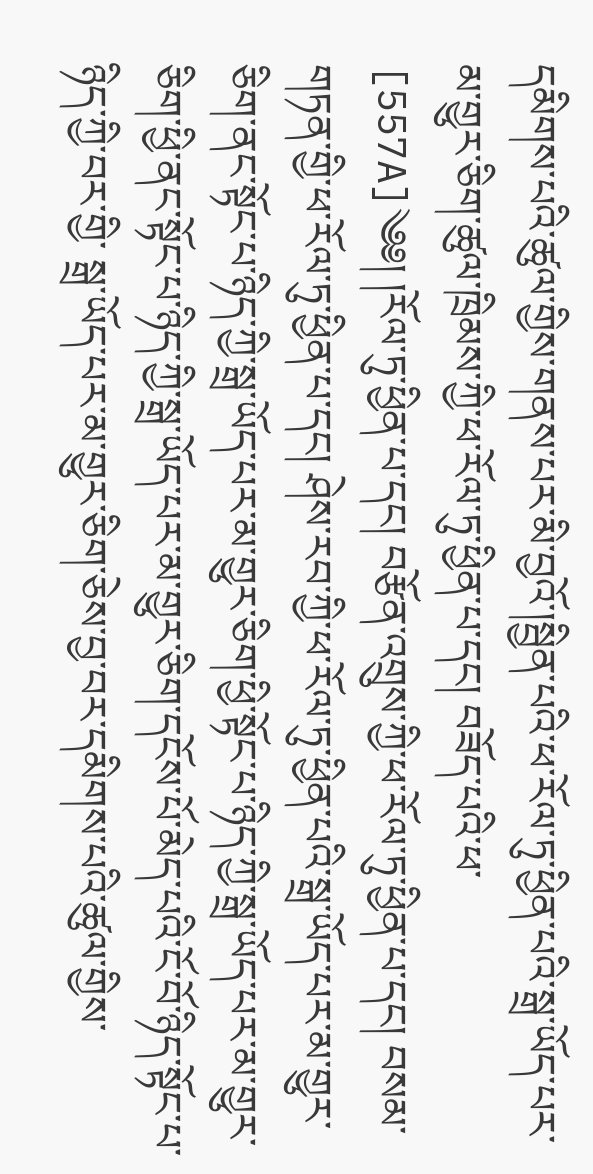དམིགས་པའི་ཚུལ་གྱིས་གནས་པར་མི་བྱའོ་།སྦྱིན་པའི་ཕ་རོལ་ཏུ་ཕྱིན་པའི་སྒྲ་ཡོད་པར་མ་གྱུར་ཅིག་ཚུལ་ཁྲིམས་ཀྱི་ཕ་རོལ་ཏུ་ཕྱིན་པ་དང། བཟོད་པའི་ཕ་ [557A]༄༅། །རོལ་ཏུ་ཕྱིན་པ་དང། བརྩོན་འགྲུས་ཀྱི་ཕ་རོལ་ཏུ་ཕྱིན་པ་དང། བསམ་གཏན་གྱི་ཕ་རོལ་ཏུ་ཕྱིན་པ་དང། ཤེས་རབ་ཀྱི་ཕ་རོལ་ཏུ་ཕྱིན་པའི་སྒྲ་ཡོད་པར་མ་གྱུར་ ཅིག་ནང་སྟོང་པ་ཉིད་ཀྱི་སྒྲ་ཡོད་པར་མ་གྱུར་ཅིག་ཕྱི་སྟོང་པ་ཉིད་ཀྱི་སྒྲ་ཡོད་པར་མ་གྱུར་ཅིག་ཕྱི་ནང་སྟོང་པ་ཉིད་ཀྱི་སྒྲ་ཡོད་པར་མ་གྱུར་ཅིག་དངོས་པོ་མེད་པའི་ངོ་བོ་ཉིད་སྟོང་པ་ཉིད་ཀྱི་བར་གྱི་ སྒྲ་ཡོད་པར་མ་གྱུར་ཅིག་ཅེས་བྱ་བར་དམིགས་པའི་ཚུལ་གྱིས་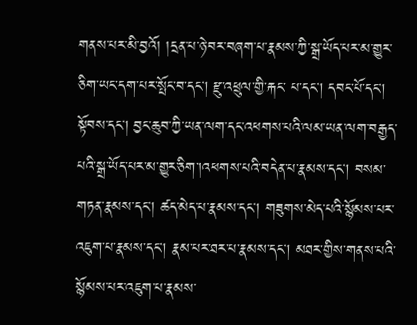གནས་པར་མི་བྱའོ། །དྲན་པ་ཉེ་བར་བཞག་པ་རྣམས་ཀྱི་སྒྲ་ཡོད་པར་མ་གྱུར་ཅིག་ཡང་དག་པར་སྤོང་བ་དང། རྫུ་འཕྲུལ་གྱི་རྐང་ པ་དང། དབང་པོ་དང། སྟོབས་དང། བྱང་ཆུབ་ཀྱི་ཡན་ལག་དང་འཕགས་པའི་ལམ་ཡན་ལག་བརྒྱད་པའི་སྒྲ་ཡོད་པར་མ་གྱུར་ཅིག་།འཕགས་པའི་བདེན་པ་རྣམས་དང། བསམ་ གཏན་རྣམས་དང། ཚད་མེད་པ་རྣམས་དང། གཟུགས་མེད་པའི་སྙོམས་པར་འཇུག་པ་རྣམས་དང། རྣམ་པར་ཐར་པ་རྣམས་དང། མཐར་གྱིས་གནས་པའི་སྙོམས་པར་འཇུག་པ་རྣམས་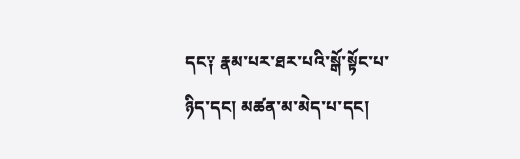དང༑ རྣམ་པར་ཐར་པའི་སྒོ་སྟོང་པ་ཉིད་དང། མཚན་མ་མེད་པ་དང།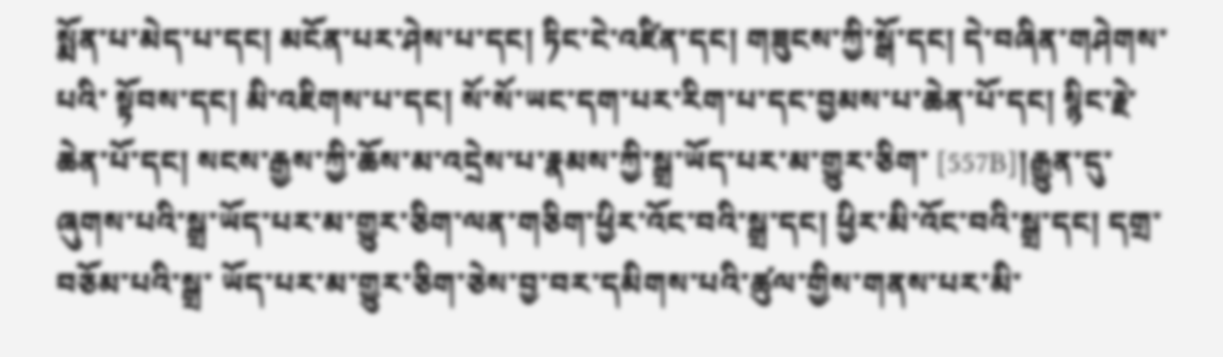སྨོན་པ་མེད་པ་དང། མངོན་པར་ཤེས་པ་དང། ཏིང་ངེ་འཛིན་དང། གཟུངས་ཀྱི་སྒོ་དང། དེ་བཞིན་གཤེགས་པའི་ སྟོབས་དང། མི་འཇིགས་པ་དང། སོ་སོ་ཡང་དག་པར་རིག་པ་དང་བྱམས་པ་ཆེན་པོ་དང། སྙིང་རྗེ་ཆེན་པོ་དང། སངས་རྒྱས་ཀྱི་ཆོས་མ་འདྲེས་པ་རྣམས་ཀྱི་སྒྲ་ཡོད་པར་མ་གྱུར་ཅིག་ [557B]།རྒྱུན་དུ་ཞུགས་པའི་སྒྲ་ཡོད་པར་མ་གྱུར་ཅིག་ལན་གཅིག་ཕྱིར་འོང་བའི་སྒྲ་དང། ཕྱིར་མི་འོང་བའི་སྒྲ་དང། དགྲ་བཅོམ་པའི་སྒྲ་ ཡོད་པར་མ་གྱུར་ཅིག་ཅེས་བྱ་བར་དམིགས་པའི་ཚུལ་གྱིས་གནས་པར་མི་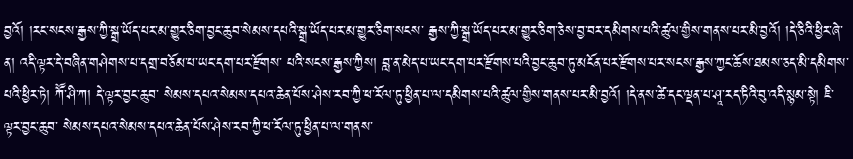བྱའོ། །རང་སངས་རྒྱས་ཀྱི་སྒྲ་ཡོད་པར་མ་གྱུར་ཅིག་བྱང་ཆུབ་སེམས་དཔའི་སྒྲ་ཡོད་པར་མ་གྱུར་ཅིག་སངས་ རྒྱས་ཀྱི་སྒྲ་ཡོད་པར་མ་གྱུར་ཅིག་ཅེས་བྱ་བར་དམིགས་པའི་ཚུལ་གྱིས་གནས་པར་མི་བྱའོ། །དེ་ཅིའི་ཕྱིར་ཞེ་ན། འདི་ལྟར་དེ་བཞིན་གཤེགས་པ་དགྲ་བཅོམ་པ་ཡང་དག་པར་རྫོགས་ པའི་སངས་རྒྱས་ཀྱིས། བླ་ན་མེད་པ་ཡང་དག་པར་རྫོགས་པའི་བྱང་ཆུབ་ཏུ་མངོན་པར་རྫོགས་པར་སངས་རྒྱས་ཀྱང་ཆོས་ཐམས་ཅད་མི་དམིགས་པའི་ཕྱིར་ཏེ། ཀཽ་ཤི་ཀ། དེ་ལྟར་བྱང་ཆུབ་ སེམས་དཔའ་སེམས་དཔའ་ཆེན་པོས་ཤེས་རབ་ཀྱི་ཕ་རོལ་ཏུ་ཕྱིན་པ་ལ་དམིགས་པའི་ཚུལ་གྱིས་གནས་པར་མི་བྱའོ། །དེ་ནས་ཚེ་དང་ལྡན་པ་ཤཱ་རད་ཏིའི་བུ་འདི་སྙམ་སྟེ། ཇི་ལྟར་བྱང་ཆུབ་ སེམས་དཔའ་སེམས་དཔའ་ཆེན་པོས་ཤེས་རབ་ཀྱི་ཕ་རོལ་ཏུ་ཕྱིན་པ་ལ་གནས་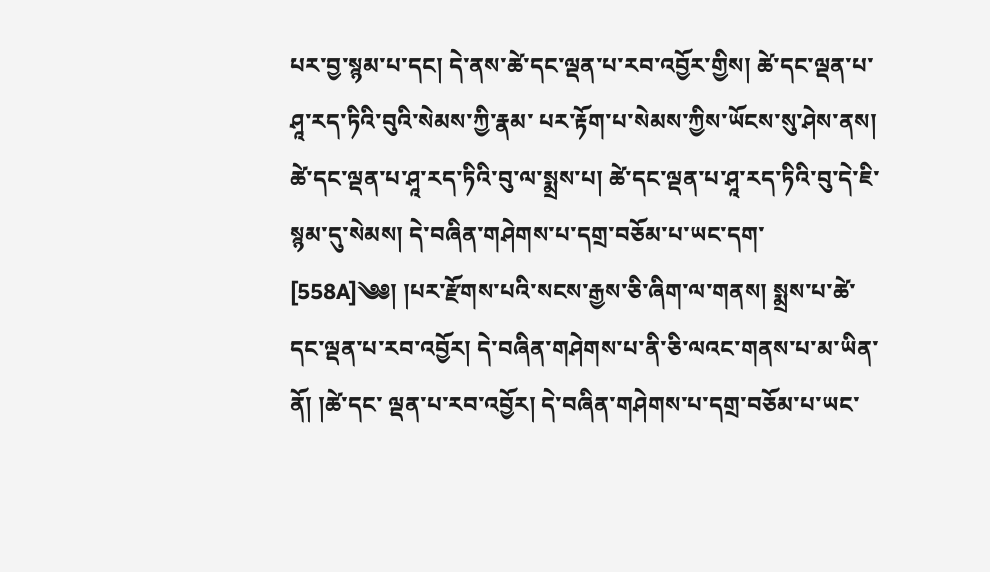པར་བྱ་སྙམ་པ་དང། དེ་ནས་ཚེ་དང་ལྡན་པ་རབ་འབྱོར་གྱིས། ཚེ་དང་ལྡན་པ་ཤཱ་རད་ཏིའི་བུའི་སེམས་ཀྱི་རྣམ་ པར་རྟོག་པ་སེམས་ཀྱིས་ཡོངས་སུ་ཤེས་ནས། ཚེ་དང་ལྡན་པ་ཤཱ་རད་ཏིའི་བུ་ལ་སྨྲས་པ། ཚེ་དང་ལྡན་པ་ཤཱ་རད་ཏིའི་བུ་དེ་ཇི་སྙམ་དུ་སེམས། དེ་བཞིན་གཤེགས་པ་དགྲ་བཅོམ་པ་ཡང་དག་ [558A]༄༅། །པར་རྫོགས་པའི་སངས་རྒྱས་ཅི་ཞིག་ལ་གནས། སྨྲས་པ་ཚེ་དང་ལྡན་པ་རབ་འབྱོར། དེ་བཞིན་གཤེགས་པ་ནི་ཅི་ལའང་གནས་པ་མ་ཡིན་ནོ། །ཚེ་དང་ ལྡན་པ་རབ་འབྱོར། དེ་བཞིན་གཤེགས་པ་དགྲ་བཅོམ་པ་ཡང་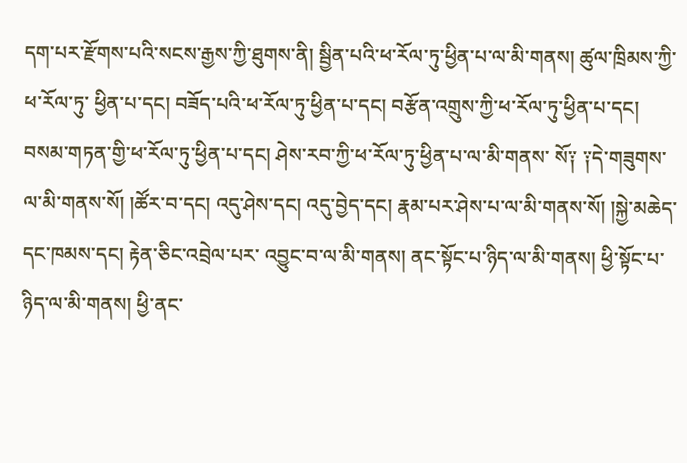དག་པར་རྫོགས་པའི་སངས་རྒྱས་ཀྱི་ཐུགས་ནི། སྦྱིན་པའི་ཕ་རོལ་ཏུ་ཕྱིན་པ་ལ་མི་གནས། ཚུལ་ཁྲིམས་ཀྱི་ཕ་རོལ་ཏུ་ ཕྱིན་པ་དང། བཟོད་པའི་ཕ་རོལ་ཏུ་ཕྱིན་པ་དང། བརྩོན་འགྲུས་ཀྱི་ཕ་རོལ་ཏུ་ཕྱིན་པ་དང། བསམ་གཏན་གྱི་ཕ་རོལ་ཏུ་ཕྱིན་པ་དང། ཤེས་རབ་ཀྱི་ཕ་རོལ་ཏུ་ཕྱིན་པ་ལ་མི་གནས་ སོ༑ ༑དེ་གཟུགས་ལ་མི་གནས་སོ། །ཚོར་བ་དང། འདུ་ཤེས་དང། འདུ་བྱེད་དང། རྣམ་པར་ཤེས་པ་ལ་མི་གནས་སོ། །སྐྱེ་མཆེད་དང་ཁམས་དང། རྟེན་ཅིང་འབྲེལ་པར་ འབྱུང་བ་ལ་མི་གནས། ནང་སྟོང་པ་ཉིད་ལ་མི་གནས། ཕྱི་སྟོང་པ་ཉིད་ལ་མི་གནས། ཕྱི་ནང་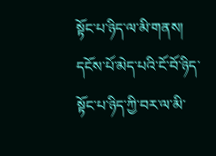སྟོང་པ་ཉིད་ལ་མི་གནས། དངོས་པོ་མེད་པའི་ངོ་བོ་ཉིད་སྟོང་པ་ཉིད་ཀྱི་བར་ལ་མི་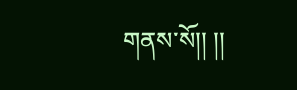གནས་སོ།། །།